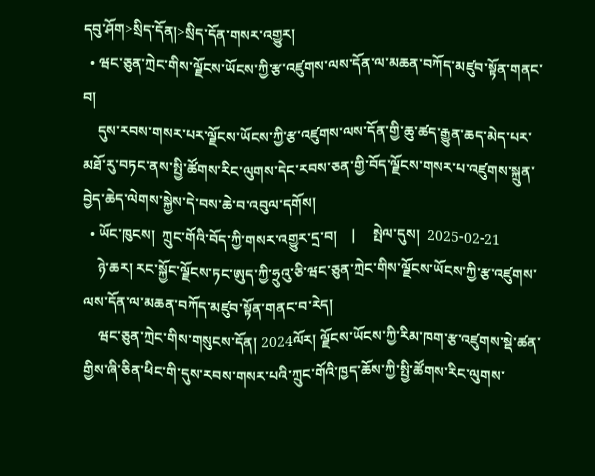དབུ་ཤོག>སྲིད་དོན།>སྲིད་དོན་གསར་འགྱུར།
  • ཝང་ཅུན་ཀྲེང་གིས་ལྗོངས་ཡོངས་ཀྱི་རྩ་འཛུགས་ལས་དོན་ལ་མཆན་བཀོད་མཛུབ་སྟོན་གནང་བ།
    དུས་རབས་གསར་པར་ལྗོངས་ཡོངས་ཀྱི་རྩ་འཛུགས་ལས་དོན་གྱི་ཆུ་ཚད་རྒྱུན་ཆད་མེད་པར་མཐོ་རུ་བཏང་ནས་སྤྱི་ཚོགས་རིང་ལུགས་དེང་རབས་ཅན་གྱི་བོད་ལྗོངས་གསར་པ་འཛུགས་སྐྲུན་བྱེད་ཆེད་ལེགས་སྐྱེས་དེ་བས་ཆེ་བ་འབུལ་དགོས།
  • ཡོང་ཁུངས།  ཀྲུང་གོའི་བོད་ཀྱི་གསར་འགྱུར་དྲ་བ།    |     སྤེལ་དུས།  2025-02-21
    ཉེ་ཆར། རང་སྐྱོང་ལྗོངས་ཏང་ཨུད་ཀྱི་ཧྲུའུ་ཅི་ཝང་ཅུན་ཀྲེང་གིས་ལྗོངས་ཡོངས་ཀྱི་རྩ་འཛུགས་ལས་དོན་ལ་མཆན་བཀོད་མཛུབ་སྟོན་གནང་བ་རེད།
    ཝང་ཅུན་ཀྲེང་གིས་གསུངས་དོན། 2024ལོར། ལྗོངས་ཡོངས་ཀྱི་རིམ་ཁག་རྩ་འཛུགས་སྡེ་ཚན་གྱིས་ཞི་ཅིན་ཕིང་གི་དུས་རབས་གསར་པའི་ཀྲུང་གོའི་ཁྱད་ཆོས་ཀྱི་སྤྱི་ཚོགས་རིང་ལུགས་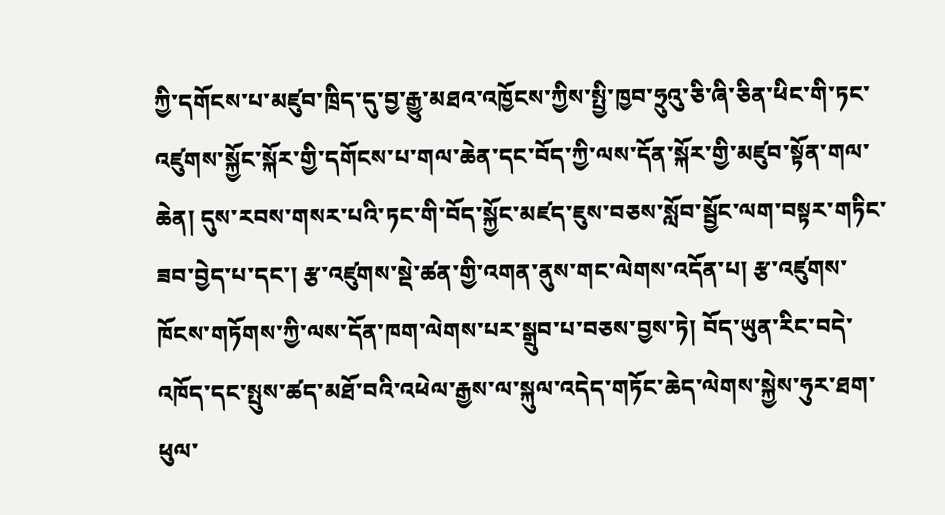ཀྱི་དགོངས་པ་མཛུབ་ཁྲིད་དུ་བྱ་རྒྱུ་མཐའ་འཁྱོངས་ཀྱིས་སྤྱི་ཁྱབ་ཧྲུའུ་ཅི་ཞི་ཅིན་ཕིང་གི་ཏང་འཛུགས་སྐྱོང་སྐོར་གྱི་དགོངས་པ་གལ་ཆེན་དང་བོད་ཀྱི་ལས་དོན་སྐོར་གྱི་མཛུབ་སྟོན་གལ་ཆེན། དུས་རབས་གསར་པའི་ཏང་གི་བོད་སྐྱོང་མཛད་ཇུས་བཅས་སློབ་སྦྱོང་ལག་བསྟར་གཏིང་ཟབ་བྱེད་པ་དང་། རྩ་འཛུགས་སྡེ་ཚན་གྱི་འགན་ནུས་གང་ལེགས་འདོན་པ། རྩ་འཛུགས་ཁོངས་གཏོགས་ཀྱི་ལས་དོན་ཁག་ལེགས་པར་སྒྲུབ་པ་བཅས་བྱས་ཏེ། བོད་ཡུན་རིང་བདེ་འཁོད་དང་སྤུས་ཚད་མཐོ་བའི་འཕེལ་རྒྱས་ལ་སྐུལ་འདེད་གཏོང་ཆེད་ལེགས་སྐྱེས་ཧུར་ཐག་ཕུལ་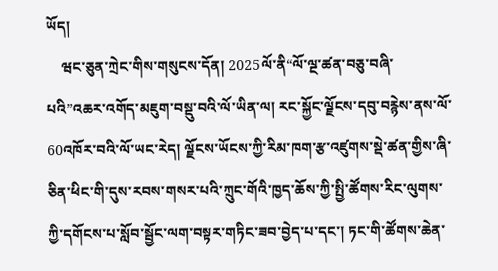ཡོད།
    ཝང་ཅུན་ཀྲེང་གིས་གསུངས་དོན། 2025ལོ་ནི“ལོ་ལྔ་ཚན་བཅུ་བཞི་པའི”འཆར་འགོད་མཇུག་བསྡུ་བའི་ལོ་ཡིན་ལ། རང་སྐྱོང་ལྗོངས་དབུ་བརྙེས་ནས་ལོ་60འཁོར་བའི་ལོ་ཡང་རེད། ལྗོངས་ཡོངས་ཀྱི་རིམ་ཁག་རྩ་འཛུགས་སྡེ་ཚན་གྱིས་ཞི་ཅིན་ཕིང་གི་དུས་རབས་གསར་པའི་ཀྲུང་གོའི་ཁྱད་ཆོས་ཀྱི་སྤྱི་ཚོགས་རིང་ལུགས་ཀྱི་དགོངས་པ་སློབ་སྦྱོང་ལག་བསྟར་གཏིང་ཟབ་བྱེད་པ་དང་། ཏང་གི་ཚོགས་ཆེན་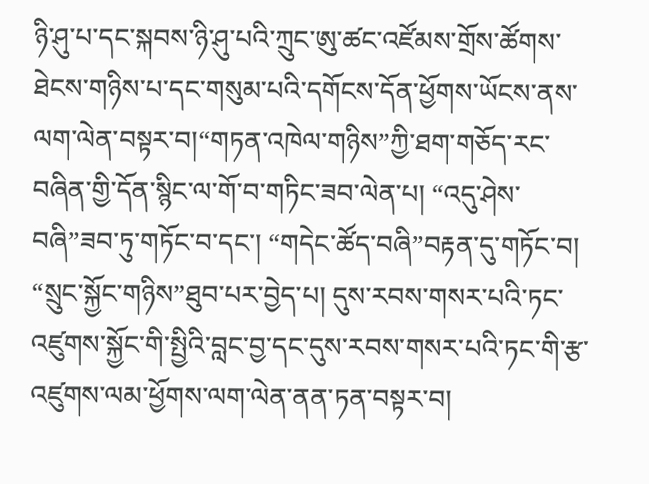ཉི་ཤུ་པ་དང་སྐབས་ཉི་ཤུ་པའི་ཀྲུང་ཨུ་ཚང་འཛོམས་གྲོས་ཚོགས་ཐེངས་གཉིས་པ་དང་གསུམ་པའི་དགོངས་དོན་ཕྱོགས་ཡོངས་ནས་ལག་ལེན་བསྟར་བ།“གཏན་འཁེལ་གཉིས”ཀྱི་ཐག་གཅོད་རང་བཞིན་གྱི་དོན་སྙིང་ལ་གོ་བ་གཏིང་ཟབ་ལེན་པ། “འདུ་ཤེས་བཞི”ཟབ་ཏུ་གཏོང་བ་དང་། “གདེང་ཚོད་བཞི”བརྟན་དུ་གཏོང་བ། “སྲུང་སྐྱོང་གཉིས”ཐུབ་པར་བྱེད་པ། དུས་རབས་གསར་པའི་ཏང་འཛུགས་སྐྱོང་གི་སྤྱིའི་བླང་བྱ་དང་དུས་རབས་གསར་པའི་ཏང་གི་རྩ་འཛུགས་ལམ་ཕྱོགས་ལག་ལེན་ནན་ཏན་བསྟར་བ།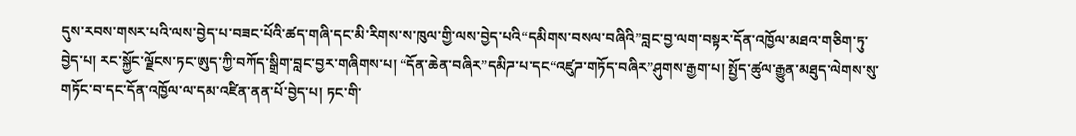དུས་རབས་གསར་པའི་ལས་བྱེད་པ་བཟང་པོའི་ཚད་གཞི་དང་མི་རིགས་ས་ཁུལ་གྱི་ལས་བྱེད་པའི“དམིགས་བསལ་བཞིའི”བླང་བྱ་ལག་བསྟར་དོན་འཁྱོལ་མཐའ་གཅིག་ཏུ་བྱེད་པ། རང་སྐྱོང་ལྗོངས་ཏང་ཨུད་ཀྱི་བཀོད་སྒྲིག་བླང་བྱར་གཞིགས་པ། “དོན་ཆེན་བཞིར”དམིཌ་པ་དང“འཛུཌ་གཏོད་བཞིར”ཤུགས་རྒྱག་པ། སྤྱོད་ཚུལ་རྒྱུན་མཐུད་ལེགས་སུ་གཏོང་བ་དང་དོན་འཁྱོལ་ལ་དམ་འཛིན་ནན་པོ་བྱེད་པ། ཏང་གི་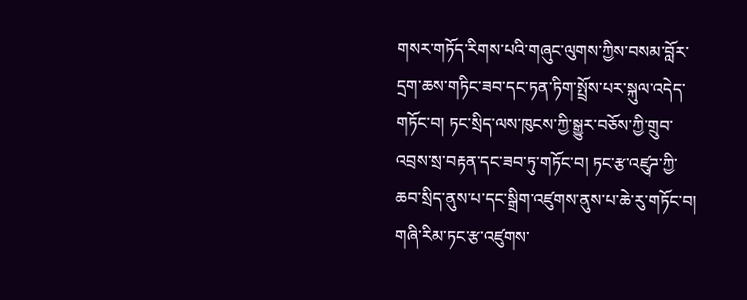གསར་གཏོད་རིགས་པའི་གཞུང་ལུགས་ཀྱིས་བསམ་བློར་དྲག་ཆས་གཏིང་ཟབ་དང་ཏན་ཏིག་སྤྲོས་པར་སྐུལ་འདེད་གཏོང་བ། ཏང་སྲིད་ལས་ཁུངས་ཀྱི་སྒྱུར་བཅོས་ཀྱི་གྲུབ་འབྲས་སྲ་བརྟན་དང་ཟབ་ཏུ་གཏོང་བ། ཏང་རྩ་འཛུཌ་ཀྱི་ཆབ་སྲིད་ནུས་པ་དང་སྒྲིག་འཛུགས་ནུས་པ་ཆེ་རུ་གཏོང་བ། གཞི་རིམ་ཏང་རྩ་འཛུགས་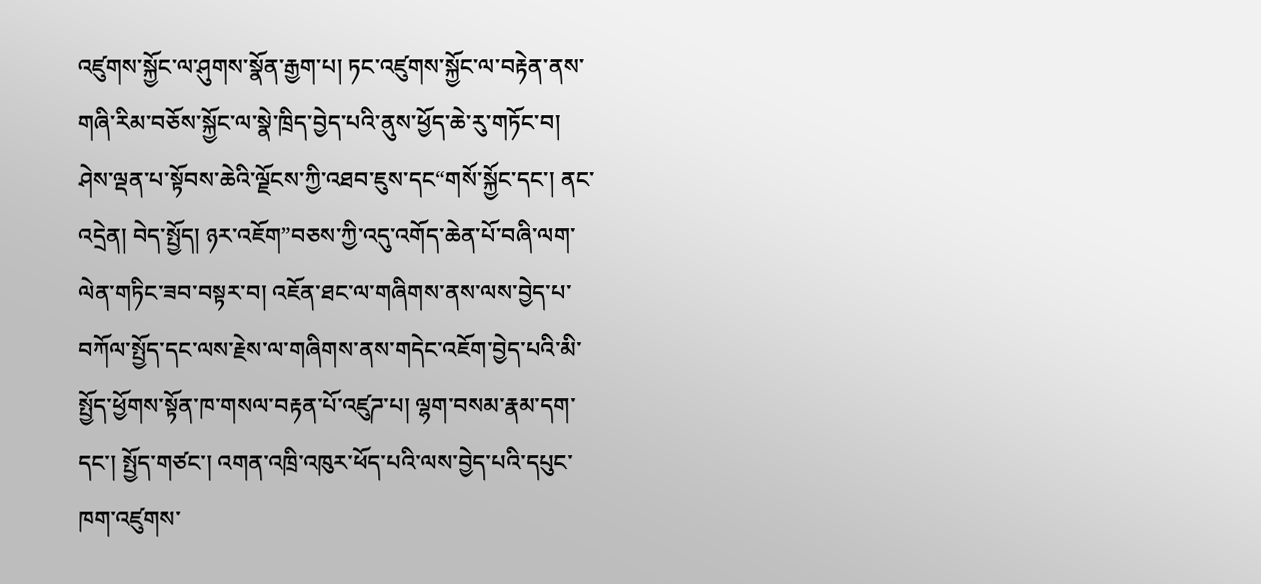འཛུགས་སྐྱོང་ལ་ཤུགས་སྣོན་རྒྱག་པ། ཏང་འཛུགས་སྐྱོང་ལ་བརྟེན་ནས་གཞི་རིམ་བཅོས་སྐྱོང་ལ་སྣེ་ཁྲིད་བྱེད་པའི་ནུས་ཕྱོད་ཆེ་རུ་གཏོང་བ། ཤེས་ལྡན་པ་སྟོབས་ཆེའི་ལྗོངས་ཀྱི་འཐབ་ཇུས་དང“གསོ་སྐྱོང་དང་། ནང་འདྲེན། བེད་སྤྱོད། ཉར་འཇོག”བཅས་ཀྱི་འདུ་འགོད་ཆེན་པོ་བཞི་ལག་ལེན་གཏིང་ཟབ་བསྟར་བ། འཇོན་ཐང་ལ་གཞིགས་ནས་ལས་བྱེད་པ་བཀོལ་སྤྱོད་དང་ལས་རྗེས་ལ་གཞིགས་ནས་གདེང་འཇོག་བྱེད་པའི་མི་སྤྱོད་ཕྱོགས་སྟོན་ཁ་གསལ་བརྟན་པོ་འཛུཌ་པ། ལྷག་བསམ་རྣམ་དག་དང་། སྤྱོད་གཙང་། འགན་འཁྲི་འཁུར་ཕོད་པའི་ལས་བྱེད་པའི་དཔུང་ཁག་འཛུགས་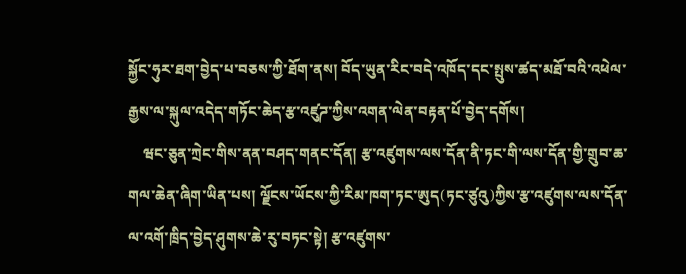སྐྱོང་ཧུར་ཐག་བྱེད་པ་བཅས་ཀྱི་ཐོག་ནས། བོད་ཡུན་རིང་བདེ་འཁོད་དང་སྤུས་ཚད་མཐོ་བའི་འཕེལ་རྒྱས་ལ་སྐུལ་འདེད་གཏོང་ཆེད་རྩ་འཛུཌ་ཀྱིས་འགན་ལེན་བརྟན་པོ་བྱེད་དགོས།
    ཝང་ཅུན་ཀྲེང་གིས་ནན་བཤད་གནང་དོན། རྩ་འཛུགས་ལས་དོན་ནི་ཏང་གི་ལས་དོན་གྱི་གྲུབ་ཆ་གལ་ཆེན་ཞིག་ཡིན་པས། ལྗོངས་ཡོངས་ཀྱི་རིམ་ཁག་ཏང་ཨུད(ཏང་ཙུའུ)ཀྱིས་རྩ་འཛུགས་ལས་དོན་ལ་འགོ་ཁྲིད་བྱེད་ཤུགས་ཆེ་རུ་བཏང་སྟེ། རྩ་འཛུགས་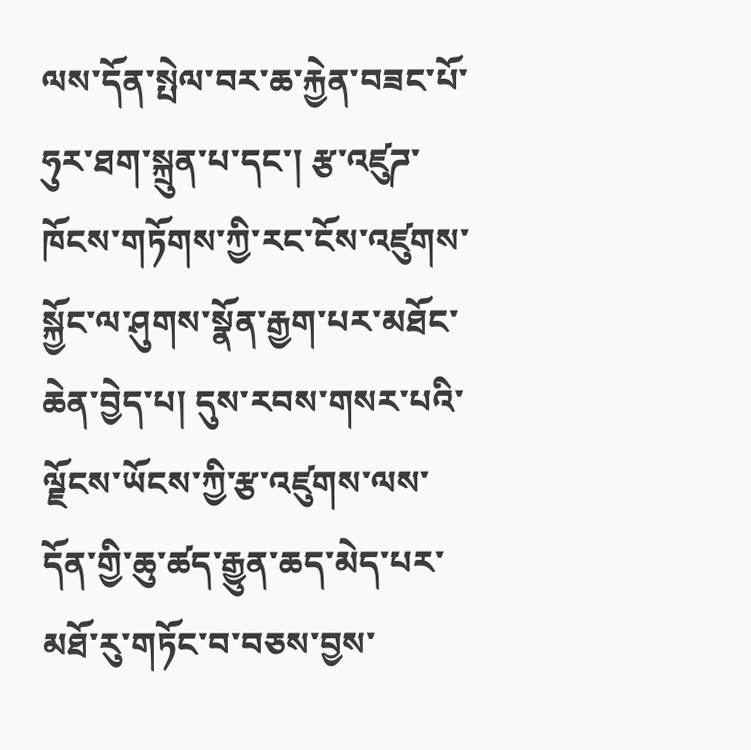ལས་དོན་སྤེལ་བར་ཆ་རྐྱེན་བཟང་པོ་ཧུར་ཐག་སྐྲུན་པ་དང་། རྩ་འཛུཌ་ཁོངས་གཏོགས་ཀྱི་རང་ངོས་འཛུགས་སྐྱོང་ལ་ཤུགས་སྣོན་རྒྱག་པར་མཐོང་ཆེན་བྱེད་པ། དུས་རབས་གསར་པའི་ལྗོངས་ཡོངས་ཀྱི་རྩ་འཛུགས་ལས་དོན་གྱི་ཆུ་ཚད་རྒྱུན་ཆད་མེད་པར་མཐོ་རུ་གཏོང་བ་བཅས་བྱས་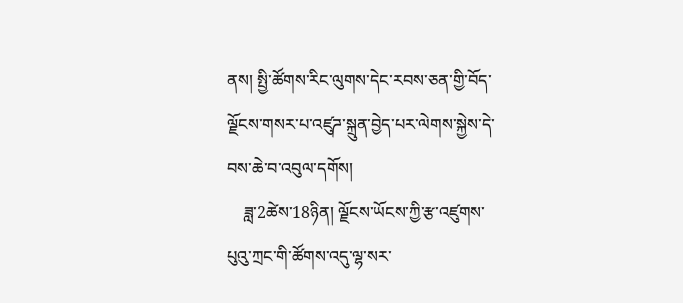ནས། སྤྱི་ཚོགས་རིང་ལུགས་དེང་རབས་ཅན་གྱི་བོད་ལྗོངས་གསར་པ་འཛུཌ་སྐྲུན་བྱེད་པར་ལེགས་སྐྱེས་དེ་བས་ཆེ་བ་འབུལ་དགོས།
    ཟླ་2ཚེས་18ཉིན། ལྗོངས་ཡོངས་ཀྱི་རྩ་འཛུགས་པུའུ་ཀྲང་གི་ཚོགས་འདུ་ལྷ་སར་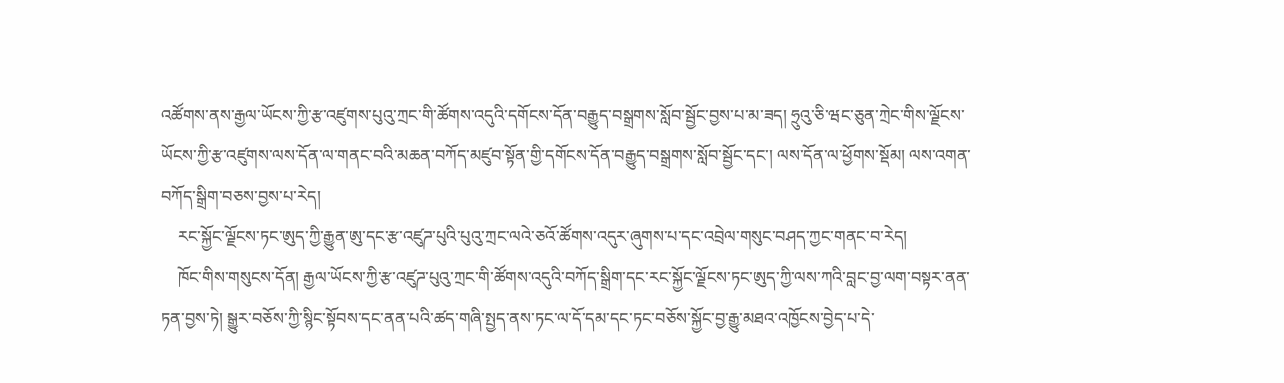འཚོགས་ནས་རྒྱལ་ཡོངས་ཀྱི་རྩ་འཛུགས་པུའུ་ཀྲང་གི་ཚོགས་འདུའི་དགོངས་དོན་བརྒྱུད་བསྒྲགས་སློབ་སྦྱོང་བྱས་པ་མ་ཟད། ཧྲུའུ་ཅི་ཝང་ཅུན་ཀྲེང་གིས་ལྗོངས་ཡོངས་ཀྱི་རྩ་འཛུགས་ལས་དོན་ལ་གནང་བའི་མཆན་བཀོད་མཛུབ་སྟོན་གྱི་དགོངས་དོན་བརྒྱུད་བསྒྲགས་སློབ་སྦྱོང་དང་། ལས་དོན་ལ་ཕྱོགས་སྡོམ། ལས་འགན་བཀོད་སྒྲིག་བཅས་བྱས་པ་རེད།
    རང་སྐྱོང་ལྗོངས་ཏང་ཨུད་ཀྱི་རྒྱུན་ཨུ་དང་རྩ་འཛུཌ་པུའི་པུའུ་ཀྲང་ལའེ་ཅའོ་ཚོགས་འདུར་ཞུགས་པ་དང་འབྲེལ་གསུང་བཤད་ཀྱང་གནང་བ་རེད།
    ཁོང་གིས་གསུངས་དོན། རྒྱལ་ཡོངས་ཀྱི་རྩ་འཛུཌ་པུའུ་ཀྲང་གི་ཚོགས་འདུའི་བཀོད་སྒྲིག་དང་རང་སྐྱོང་ལྗོངས་ཏང་ཨུད་ཀྱི་ལས་ཀའི་བླང་བྱ་ལག་བསྟར་ནན་ཏན་བྱས་ཏེ། སྒྱུར་བཅོས་ཀྱི་སྙིང་སྟོབས་དང་ནན་པའི་ཚད་གཞི་སྤྱད་ནས་ཏང་ལ་དོ་དམ་དང་ཏང་བཅོས་སྐྱོང་བྱ་རྒྱུ་མཐའ་འཁྱོངས་བྱེད་པ་དེ་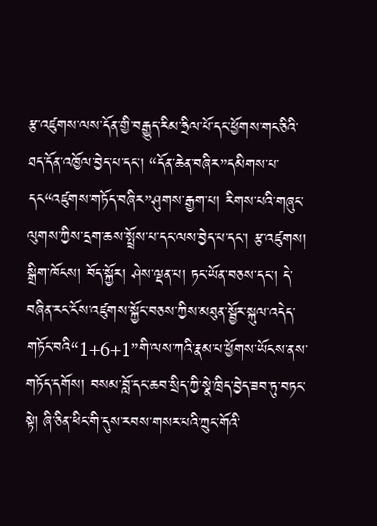རྩ་འཛུགས་ལས་དོན་གྱི་བརྒྱུད་རིམ་ཧྲིལ་པོ་དང་ཕྱོགས་གང་ཅིའི་ཐད་དོན་འཁྱོལ་བྱེད་པ་དང་། “དོན་ཆེན་བཞིར”དམིགས་པ་དང“འཛུགས་གཏོད་བཞིར”ཤུགས་རྒྱག་པ། རིགས་པའི་གཞུང་ལུགས་ཀྱིས་དྲག་ཆས་སྤྲོས་པ་དང་ལས་བྱེད་པ་དང་། རྩ་འཛུགས། སྒྲིག་ཁོངས། བོད་སྐྱོར། ཤེས་ལྡན་པ། ཏང་ཡོན་བཅས་དང་། དེ་བཞིན་རང་ངོས་འཛུགས་སྐྱོང་བཅས་ཀྱིས་མཐུན་སྦྱོར་སྐུལ་འདེད་གཏོང་བའི“1+6+1”གི་ལས་ཀའི་རྣམ་པ་ཕྱོགས་ཡོངས་ནས་གཏོད་དགོས། བསམ་བློ་དང་ཆབ་སྲིད་ཀྱི་སྣེ་ཁྲིད་བྱེད་ཟབ་ཏུ་བཏང་སྟེ། ཞི་ཅིན་ཕིང་གི་དུས་རབས་གསར་པའི་ཀྲུང་གོའི་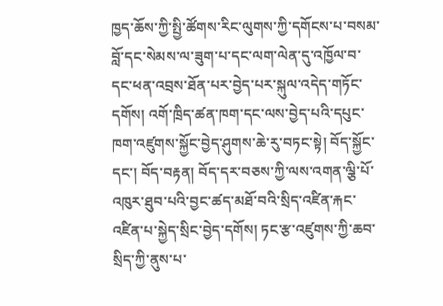ཁྱད་ཆོས་ཀྱི་སྤྱི་ཚོགས་རིང་ལུགས་ཀྱི་དགོངས་པ་བསམ་བློ་དང་སེམས་ལ་ཟུག་པ་དང་ལག་ལེན་དུ་འཁྱོལ་བ་དང་ཕན་འབྲས་ཐོན་པར་བྱེད་པར་སྐུལ་འདེད་གཏོང་དགོས། འགོ་ཁྲིད་ཚན་ཁག་དང་ལས་བྱེད་པའི་དཔུང་ཁག་འཛུགས་སྐྱོང་བྱེད་ཤུགས་ཆེ་རུ་བཏང་སྟེ། བོད་སྐྱོང་དང་། བོད་བརྟན། བོད་དར་བཅས་ཀྱི་ལས་འགན་ལྕི་པོ་འཁུར་ཐུབ་པའི་བྱང་ཚད་མཐོ་བའི་སྲིད་འཛིན་རྐང་འཛིན་པ་སྐྱེད་སྲིང་བྱེད་དགོས། ཏང་རྩ་འཛུགས་ཀྱི་ཆབ་སྲིད་ཀྱི་ནུས་པ་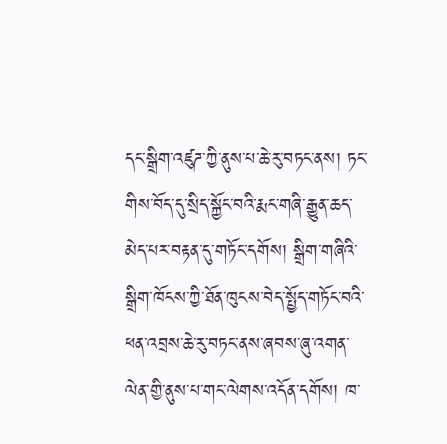དང་སྒྲིག་འཛུཌ་ཀྱི་ནུས་པ་ཆེ་རུ་བཏང་ནས། ཏང་གིས་བོད་དུ་སྲིད་སྐྱོང་བའི་རྨང་གཞི་རྒྱུན་ཆད་མེད་པར་བརྟན་དུ་གཏོང་དགོས། སྒྲིག་གཞིའི་སྒྲིག་ཁོངས་ཀྱི་ཐོན་ཁུངས་བེད་སྤྱོད་གཏོང་བའི་ཕན་འབྲས་ཆེ་རུ་བཏང་ནས་ཞབས་ཞུ་འགན་ལེན་གྱི་ནུས་པ་གང་ལེགས་འདོན་དགོས། ཁ་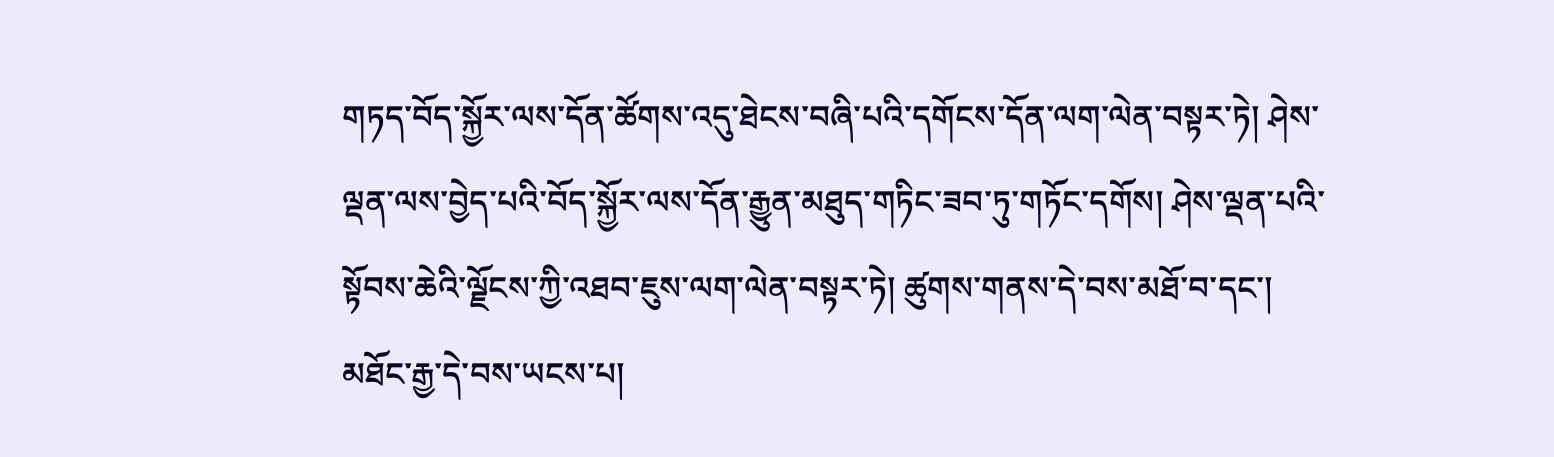གཏད་བོད་སྐྱོར་ལས་དོན་ཚོགས་འདུ་ཐེངས་བཞི་པའི་དགོངས་དོན་ལག་ལེན་བསྟར་ཏེ། ཤེས་ལྡན་ལས་བྱེད་པའི་བོད་སྐྱོར་ལས་དོན་རྒྱུན་མཐུད་གཏིང་ཟབ་ཏུ་གཏོང་དགོས། ཤེས་ལྡན་པའི་སྟོབས་ཆེའི་ལྗོངས་ཀྱི་འཐབ་ཇུས་ལག་ལེན་བསྟར་ཏེ། ཚུགས་གནས་དེ་བས་མཐོ་བ་དང་། མཐོང་རྒྱ་དེ་བས་ཡངས་པ།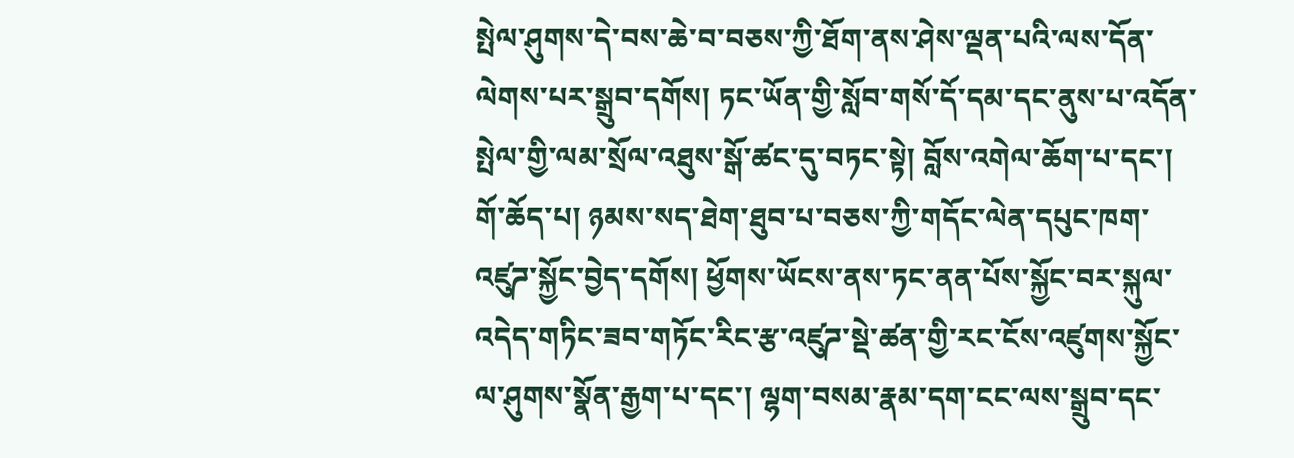སྤེལ་ཤུགས་དེ་བས་ཆེ་བ་བཅས་ཀྱི་ཐོག་ནས་ཤེས་ལྡན་པའི་ལས་དོན་ལེགས་པར་སྒྲུབ་དགོས། ཏང་ཡོན་གྱི་སློབ་གསོ་དོ་དམ་དང་ནུས་པ་འདོན་སྤེལ་གྱི་ལམ་སྲོལ་འཐུས་སྒོ་ཚང་དུ་བཏང་སྟེ། བློས་འགེལ་ཆོག་པ་དང་། གོ་ཆོད་པ། ཉམས་སད་ཐེག་ཐུབ་པ་བཅས་ཀྱི་གདོང་ལེན་དཔུང་ཁག་འཛུཌ་སྐྱོང་བྱེད་དགོས། ཕྱོགས་ཡོངས་ནས་ཏང་ནན་པོས་སྐྱོང་བར་སྐུལ་འདེད་གཏིང་ཟབ་གཏོང་རིང་རྩ་འཛུཌ་སྡེ་ཚན་གྱི་རང་ངོས་འཛུགས་སྐྱོང་ལ་ཤུགས་སྣོན་རྒྱག་པ་དང་། ལྷག་བསམ་རྣམ་དག་ངང་ལས་སྒྲུབ་དང་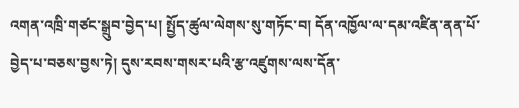འགན་འཁྲི་གཙང་སྒྲུབ་བྱེད་པ། སྤྱོད་ཚུལ་ལེགས་སུ་གཏོང་བ། དོན་འཁྱོལ་ལ་དམ་འཛིན་ནན་པོ་བྱེད་པ་བཅས་བྱས་ཏེ། དུས་རབས་གསར་པའི་རྩ་འཛུགས་ལས་དོན་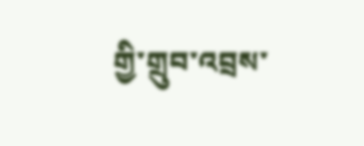གྱི་གྲུབ་འབྲས་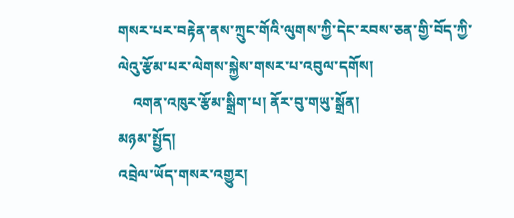གསར་པར་བརྟེན་ནས་ཀྲུང་གོའི་ལུགས་ཀྱི་དེང་རབས་ཅན་གྱི་བོད་ཀྱི་ལེའུ་རྩོམ་པར་ལེགས་སྐྱེས་གསར་པ་འབུལ་དགོས།
    འགན་འཁུར་རྩོམ་སྒྲིག་པ། ནོར་བུ་གཡུ་སྒྲོན།
མཉམ་སྤྱོད།
འབྲེལ་ཡོད་གསར་འགྱུར།